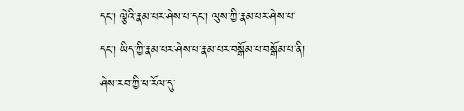དང་། ལྕེའི་རྣམ་པར་ཤེས་པ་དང་། ལུས་ཀྱི་རྣམ་པར་ཤེས་པ་དང་། ཡིད་ཀྱི་རྣམ་པར་ཤེས་པ་རྣམ་པར་བསྒོམ་པ་བསྒོམ་པ་ནི། ཤེས་རབ་ཀྱི་ཕ་རོལ་དུ་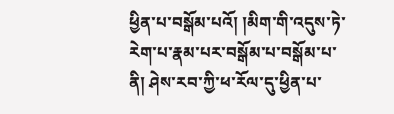ཕྱིན་པ་བསྒོམ་པའོ། །མིག་གི་འདུས་ཏེ་རེག་པ་རྣམ་པར་བསྒོམ་པ་བསྒོམ་པ་ནི། ཤེས་རབ་ཀྱི་ཕ་རོལ་དུ་ཕྱིན་པ་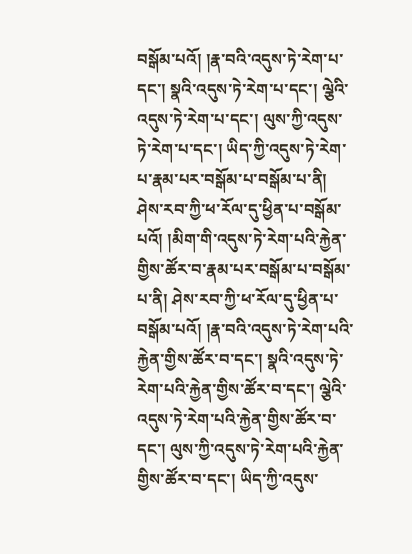བསྒོམ་པའོ། །རྣ་བའི་འདུས་ཏེ་རེག་པ་དང་། སྣའི་འདུས་ཏེ་རེག་པ་དང་། ལྕེའི་འདུས་ཏེ་རེག་པ་དང་། ལུས་ཀྱི་འདུས་ཏེ་རེག་པ་དང་། ཡིད་ཀྱི་འདུས་ཏེ་རེག་པ་རྣམ་པར་བསྒོམ་པ་བསྒོམ་པ་ནི། ཤེས་རབ་ཀྱི་ཕ་རོལ་དུ་ཕྱིན་པ་བསྒོམ་པའོ། །མིག་གི་འདུས་ཏེ་རེག་པའི་རྐྱེན་གྱིས་ཚོར་བ་རྣམ་པར་བསྒོམ་པ་བསྒོམ་པ་ནི། ཤེས་རབ་ཀྱི་ཕ་རོལ་དུ་ཕྱིན་པ་བསྒོམ་པའོ། །རྣ་བའི་འདུས་ཏེ་རེག་པའི་རྐྱེན་གྱིས་ཚོར་བ་དང་། སྣའི་འདུས་ཏེ་རེག་པའི་རྐྱེན་གྱིས་ཚོར་བ་དང་། ལྕེའི་འདུས་ཏེ་རེག་པའི་རྐྱེན་གྱིས་ཚོར་བ་དང་། ལུས་ཀྱི་འདུས་ཏེ་རེག་པའི་རྐྱེན་གྱིས་ཚོར་བ་དང་། ཡིད་ཀྱི་འདུས་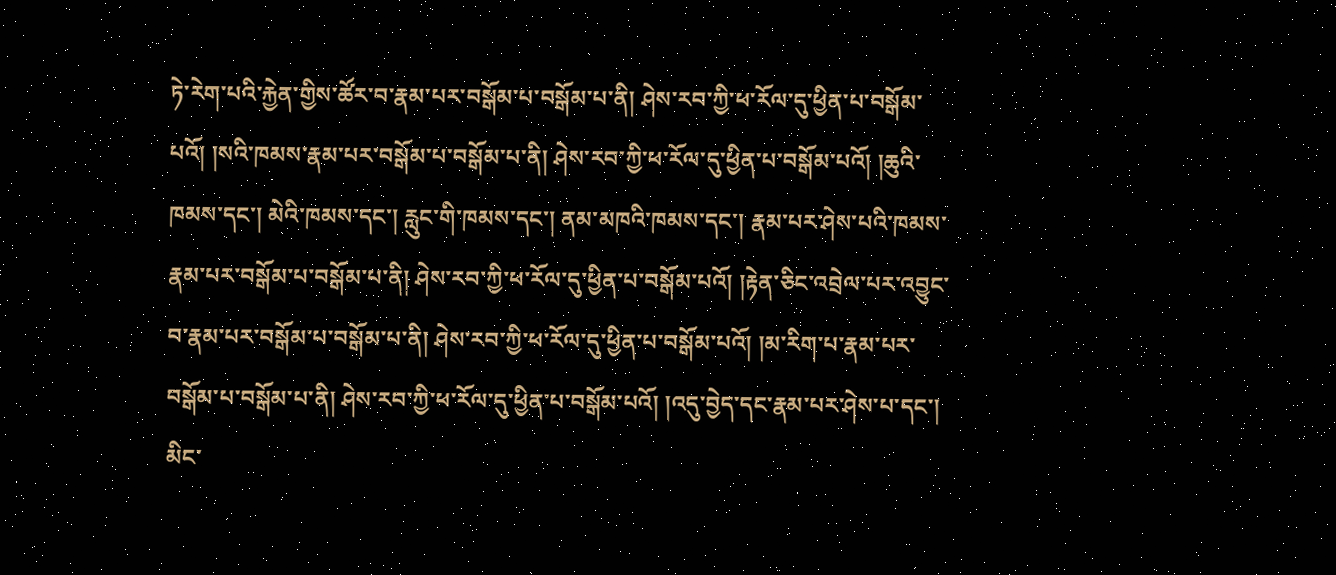ཏེ་རེག་པའི་རྐྱེན་གྱིས་ཚོར་བ་རྣམ་པར་བསྒོམ་པ་བསྒོམ་པ་ནི། ཤེས་རབ་ཀྱི་ཕ་རོལ་དུ་ཕྱིན་པ་བསྒོམ་པའོ། །སའི་ཁམས་རྣམ་པར་བསྒོམ་པ་བསྒོམ་པ་ནི། ཤེས་རབ་ཀྱི་ཕ་རོལ་དུ་ཕྱིན་པ་བསྒོམ་པའོ། །ཆུའི་ཁམས་དང་། མེའི་ཁམས་དང་། རླུང་གི་ཁམས་དང་། ནམ་མཁའི་ཁམས་དང་། རྣམ་པར་ཤེས་པའི་ཁམས་རྣམ་པར་བསྒོམ་པ་བསྒོམ་པ་ནི། ཤེས་རབ་ཀྱི་ཕ་རོལ་དུ་ཕྱིན་པ་བསྒོམ་པའོ། །རྟེན་ཅིང་འབྲེལ་པར་འབྱུང་བ་རྣམ་པར་བསྒོམ་པ་བསྒོམ་པ་ནི། ཤེས་རབ་ཀྱི་ཕ་རོལ་དུ་ཕྱིན་པ་བསྒོམ་པའོ། །མ་རིག་པ་རྣམ་པར་བསྒོམ་པ་བསྒོམ་པ་ནི། ཤེས་རབ་ཀྱི་ཕ་རོལ་དུ་ཕྱིན་པ་བསྒོམ་པའོ། །འདུ་བྱེད་དང་རྣམ་པར་ཤེས་པ་དང་། མིང་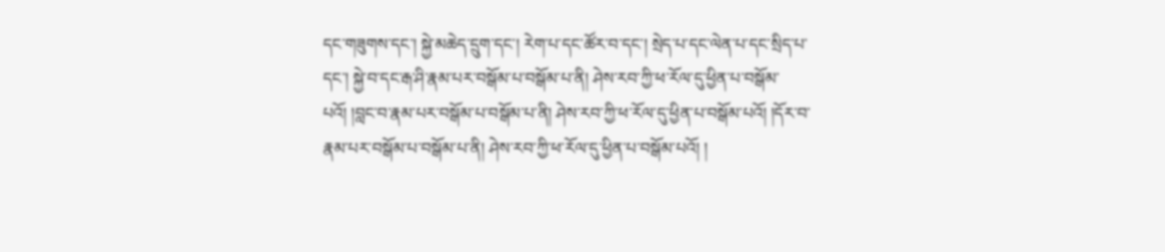དང་གཟུགས་དང་། སྐྱེ་མཆེད་དྲུག་དང་། རེག་པ་དང་ཚོར་བ་དང་། སྲེད་པ་དང་ལེན་པ་དང་སྲིད་པ་དང་། སྐྱེ་བ་དང་རྒ་ཤི་རྣམ་པར་བསྒོམ་པ་བསྒོམ་པ་ནི། ཤེས་རབ་ཀྱི་ཕ་རོལ་དུ་ཕྱིན་པ་བསྒོམ་པའོ། །བླང་བ་རྣམ་པར་བསྒོམ་པ་བསྒོམ་པ་ནི། ཤེས་རབ་ཀྱི་ཕ་རོལ་དུ་ཕྱིན་པ་བསྒོམ་པའོ། །དོར་བ་རྣམ་པར་བསྒོམ་པ་བསྒོམ་པ་ནི། ཤེས་རབ་ཀྱི་ཕ་རོལ་དུ་ཕྱིན་པ་བསྒོམ་པའོ། །